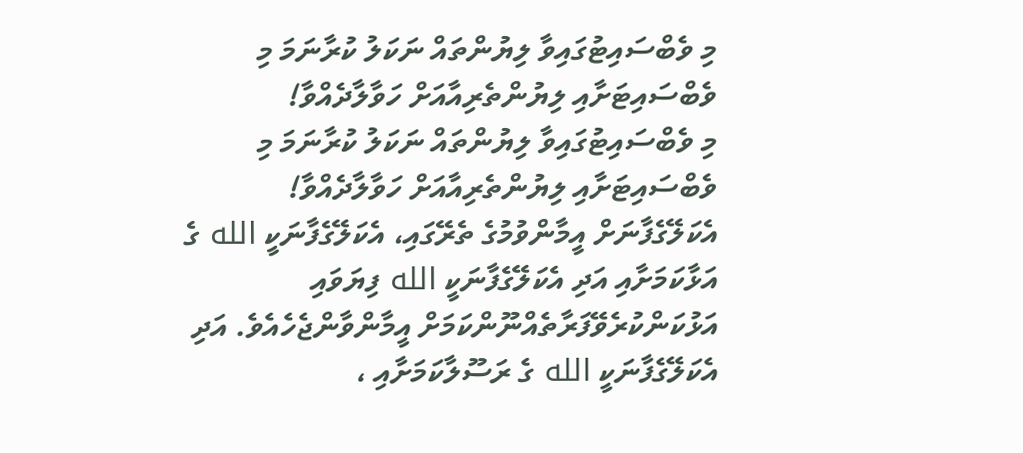މި ވެބްސައިޓުގައިވާ ލިޔުންތައް ނަކަލު ކުރާނަމަ މި ވެބްސައިޓަށާއި ލިޔުންތެރިއާއަށް ހަވާލާދެއްވާ!
މި ވެބްސައިޓުގައިވާ ލިޔުންތައް ނަކަލު ކުރާނަމަ މި ވެބްސައިޓަށާއި ލިޔުންތެރިއާއަށް ހަވާލާދެއްވާ!
އެކަލޭގެފާނަށް އީމާންވުމުގެ ތެރޭގައި، އެކަލޭގެފާނަކީ الله ގެ އަޅާކަމަށާއި އަދި އެކަލޭގެފާނަކީ الله ފިޔަވައި އަޅުކަންކުރެވޭފަރާތެއްނޫންކަމަށް އީމާންވާންޖެހެއެވެ. އަދި އެކަލޭގެފާނަކީ الله ގެ ރަސޫލާކަމަށާއި ،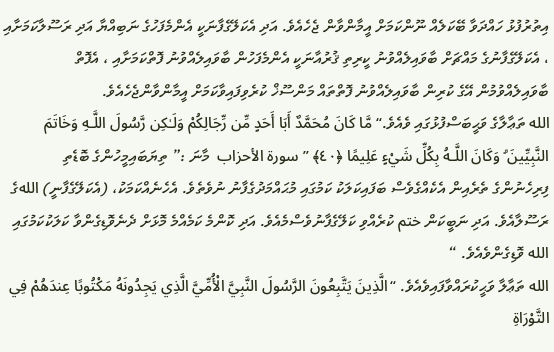އިތުރުފުޅު ހައްދަވާ ބޭކަލެއް ނޫންކަމަށް އީމާންވާން ޖެހެއެވެ. އަދި އެކަލޭގެފާނަކީ އެންމެފަހުގެ ނަބިއްޔާ އަދި ރަސޫލާކަމަށާއި ، އެކަލޭގެފާނުގެ މައްޗަށް ބާވައިލެއްވުނު ކީރިތި ޤުރުއާނަކީ އެންމެފަހުން ބާވައިލެއްވުނު ފޮތްކަމަށާއި ، އެފޮތް ބާވައިލެއްވުމުން އޭގެ ކުރިން ބާވައިލެއްވުނު ފޮތްތައް މަންސޫޚް ކުރެވިފައިވާކަމަށް އީމާންވާންޖެހެއެވެ.
الله ތަޢާލާގެ ވަޙީބަސްފުޅުގައި ވެއެވެ.“مَّا كَانَ مُحَمَّدٌ أَبَا أَحَدٍ مِّن رِّ‌جَالِكُمْ وَلَـٰكِن رَّ‌سُولَ اللَّـهِ وَخَاتَمَ النَّبِيِّينَ ۗ وَكَانَ اللَّـهُ بِكُلِّ شَيْءٍ عَلِيمًا ﴿٤٠﴾ ” سورة الأحزاب  މާނަ :” ތިޔަބައިމީހުންގެ ބޮޑެތި ފިރިހެނުންގެ ތެރެއިން އެކެއްގެވެސް ބަފައިކަލަކު ކަމުގައި މުޙައްމަދުގެފާނު ނުވެތެވެ. އެހެނެއްކަމަކު، (އެކަލޭގެފާނީ) اللهގެ ރަސޫލާއެވެ. އަދި ނަބީކަން ختم ކުރެއްވި ކަލޭގެފާނުވެސްމެއެވެ. އަދި ކޮންމެ ކަމެއްމެ މޮޅަށް ދެނެވޮޑިގެންވާ ކަލަކުކަމުގައި الله ވޮޑިގެންވެއެވެ. “
الله ތަޢާލާ ވަޙީކުރައްވާފައިވެއެވެ. “الَّذِينَ يَتَّبِعُونَ الرَّ‌سُولَ النَّبِيَّ الْأُمِّيَّ الَّذِي يَجِدُونَهُ مَكْتُوبًا عِندَهُمْ فِي التَّوْرَ‌اةِ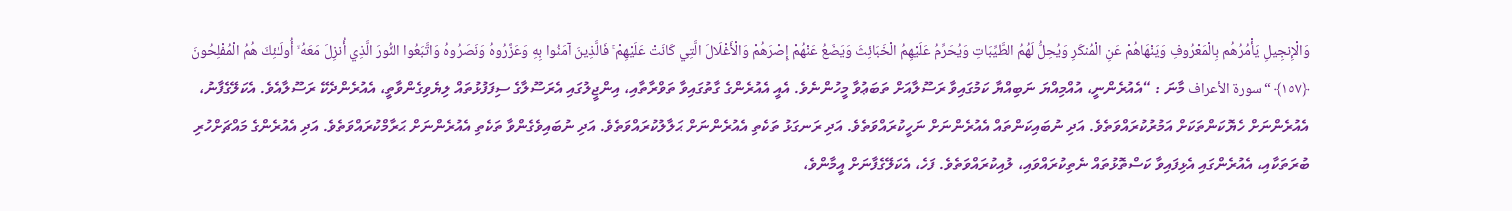وَالْإِنجِيلِ يَأْمُرُ‌هُم بِالْمَعْرُ‌وفِ وَيَنْهَاهُمْ عَنِ الْمُنكَرِ‌ وَيُحِلُّ لَهُمُ الطَّيِّبَاتِ وَيُحَرِّ‌مُ عَلَيْهِمُ الْخَبَائِثَ وَيَضَعُ عَنْهُمْ إِصْرَ‌هُمْ وَالْأَغْلَالَ الَّتِي كَانَتْ عَلَيْهِمْ ۚ فَالَّذِينَ آمَنُوا بِهِ وَعَزَّرُ‌وهُ وَنَصَرُ‌وهُ وَاتَّبَعُوا النُّورَ‌ الَّذِي أُنزِلَ مَعَهُ ۙ أُولَـٰئِكَ هُمُ الْمُفْلِحُونَ ﴿١٥٧﴾ “سورة الأعراف މާނަ : “އެއުރެންނީ، އުއްމިއްޔަ ނަބިއްޔާ ކަމުގައިވާ ރަސޫލާއަށް ތަބަޢުވާ މީހުންނެވެ. އެއީ އެއުރެންގެ ގާތުގައިވާ ތަވްރާތާއި، އިންޖީލުގައި އެރަސޫލާގެ ސިފަފުޅުތައް ލިޔެވިގެންވާތީ، އެއުރެންދެކޭ ރަސޫލާއެވެ. އެކަލޭގެފާނު، އެއުރެންނަށް ހެޔޮކަންތަކަށް އަމުރުކުރައްވަތެވެ. އަދި ނުބައިކަންތައް އެއުރެންނަށް ނަހީކުރައްވަތެވެ. އަދި ރަނގަޅު ތަކެތި އެއުރެންނަށް ޙަލާލުކުރައްވަތެވެ. އަދި ނުބައިވެގެންވާ ތަކެތި އެއުރެންނަށް ޙަރާމްކުރައްވަތެވެ. އަދި އެއުރެންގެ މައްޗަށްހުރި ބުރަތަކާއި، އެއުރެންގައި އެޅިފައިވާ ކަސްތޮޅުތައް ނެތިކުރައްވައި، ލުއިކުރައްވަތެވެ. ފަހެ، އެކަލޭގެފާނަށް އީމާންވެ،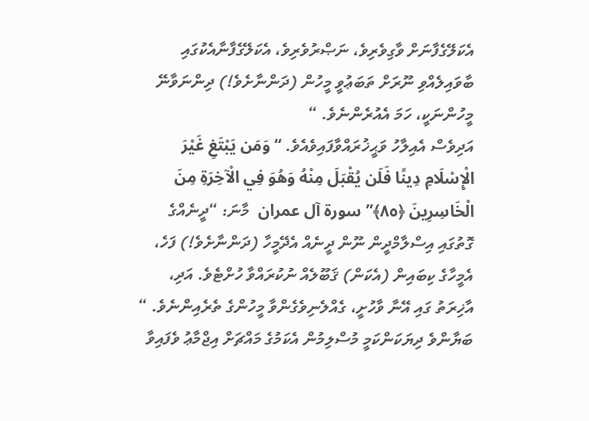އެކަލޭގެފާނަށް ވާގިވެރިވެ، ނަޞްރުވެރިވެ، އެކަލޭގެފާނާއެކުގައި ބާވައިލެއްވި ނޫރަށް ތަބަޢުވީ މީހުން (ދަންނާށެވެ!) ދިންނަވާނޭ މީހުންނަކީ، ހަމަ އެއުރެންނެވެ. “
އަދިވެސް އެއިލާހު ވަޙީޚުރައްވާފައިވެއެވެ. “وَمَن يَبْتَغِ غَيْرَ‌ الْإِسْلَامِ دِينًا فَلَن يُقْبَلَ مِنْهُ وَهُوَ فِي الْآخِرَ‌ةِ مِنَ الْخَاسِرِ‌ينَ ﴿٨٥﴾” سورة آل عمران  މާނަ: “ދީނެއްގެ ގޮތުގައި އިސްލާމްދީން ނޫން ދީނެއް އެދޭމީހާ (ދަންނާށެވެ!) ފަހެ، އެމީހާގެ ކިބައިން (އެކަން) ޤަބޫލެއް ނުކުރައްވާ ހުށްޓެވެ. އަދި، އާޚިރަތު ގައި އޭނާ ވާހުށީ، ގެއްލެނިވެގެންވާ މީހުންގެ ތެރެއިންނެވެ. “
ބަޔާންވެ ދިޔަކަންކަމީ މުސްލިމުން އެކަމުގެ މައްޗަށް އިޖްމާޢު ވެފައިވާ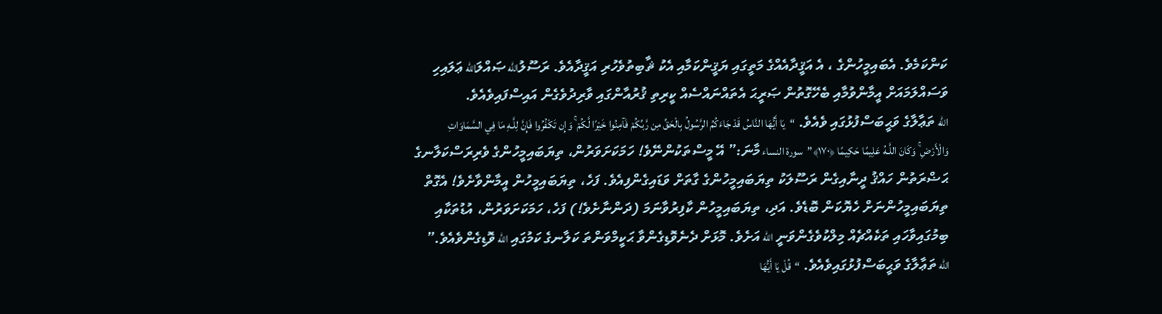ކަންކަމެވެ. އެބައިމީހުންގެ ، އެ އަޤީދާއެއްގެ މަތީގައި ޔަޤީންކަމާއި އެކު ޘާބިތުވެހުރި އަޤީދާއެވެ. ރަސޫލުالله ޞައްލަالله ޢަލައިހި ވަސައްލަމައަށް އީމާންވުމާއި ބެހޭގޮތުން ޞަރީޙަ އެތައްނައްސެއް ކީރިތި ޤުރުއާންގައި ވާރިދުވެގެން އައިސްފައިވެއެވެ.
الله ތަޢާލާގެ ވަޙީބަސްފުޅުގައި ވެއެވެ. “يَا أَيُّهَا النَّاسُ قَدْ جَاءَكُمُ الرَّ‌سُولُ بِالْحَقِّ مِن رَّ‌بِّكُمْ فَآمِنُوا خَيْرً‌ا لَّكُمْ ۚ وَإِن تَكْفُرُ‌وا فَإِنَّ لِلَّـهِ مَا فِي السَّمَاوَاتِ وَالْأَرْ‌ضِ ۚ وَكَانَ اللَّـهُ عَلِيمًا حَكِيمًا ﴿١٧٠﴾”  سورة النساء މާނަ:” އޭ މީސްތަކުންނޭވެ! ހަމަކަށަވަރުން، ތިޔަބައިމީހުންގެ ވެރިރަސްކަލާނގެ ޙަޟްރަތުން ހައްޤު ދީނާއިގެން ރަސޫލަކު ތިޔަބައިމީހުންގެ ގާތަށް ވަޑައިގެންފިއެވެ. ފަހެ، ތިޔަބައިމީހުން އީމާންވާށެވެ! އެގޮތް ތިޔަބައިމީހުންނަށް ހެޔޮކަން ބޮޑެވެ. އަދި، ތިޔަބައިމީހުން ކާފިރުވާނަމަ (ދަންނާށެވެ!) ފަހެ، ހަމަކަށަވަރުން، އުޑުތަކާއި ބިމުގައިވާހައި ތަކެއްޗެއް މިލްކުވެގެންވަނީ الله އަށެވެ. މޮޅަށް ދެނެވޮޑިގެންވާ ޙަކީމްވަންތަ ކަލާނގެ ކަމުގައި الله ވޮޑިގެންވެއެވެ.”
الله ތަޢާލާގެ ވަޙީބަސްފުޅުގައިވެއެވެ. “قُلْ يَا أَيُّهَا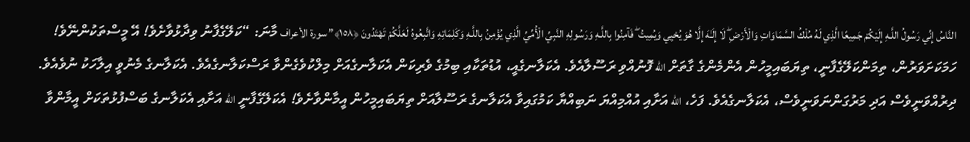النَّاسُ إِنِّي رَ‌سُولُ اللَّـهِ إِلَيْكُمْ جَمِيعًا الَّذِي لَهُ مُلْكُ السَّمَاوَاتِ وَالْأَرْ‌ضِ ۖ لَا إِلَـٰهَ إِلَّا هُوَ يُحْيِي وَيُمِيتُ ۖ فَآمِنُوا بِاللَّـهِ وَرَ‌سُولِهِ النَّبِيِّ الْأُمِّيِّ الَّذِي يُؤْمِنُ بِاللَّـهِ وَكَلِمَاتِهِ وَاتَّبِعُوهُ لَعَلَّكُمْ تَهْتَدُونَ ﴿١٥٨﴾” سورة الأعراف މާނަ: “ކަލޭގެފާނު ވިދާޅުވާށެވެ! އޭ މީސްތަކުންނޭވެ! ހަމަކަށަވަރުން، ތިމަންކަލޭގެފާނީ، ތިޔަބައިމީހުން އެންމެންގެ ގާތަށް الله ފޮނުއްވި ރަސޫލާއެވެ. އެކަލާނގެއީ، އުޑުތަކާއި ބިމުގެ ވެރިކަން އެކަލާނގެއަށް މިލްކުވެގެންވާ ރަސްކަލާނގެއެވެ. އެކަލާނގެ މެނުވީ އިލާހަކު ނުވެއެވެ. ދިރުއްވަނީވެސް އަދި މަރުގަންނަވަނީވެސް، އެކަލާނގެއެވެ. ފަހެ، الله އަށާއި އުއްމިއްޔަ ނަބިއްޔާ ކަމުގައިވާ އެކަލާނގެ ރަސޫލާއަށް ތިޔަބައިމީހުން އީމާންވާށެވެ! އެކަލޭގެފާނީ الله އަށާއި އެކަލާނގެ ބަސްފުޅުތަކަށް އީމާންވާ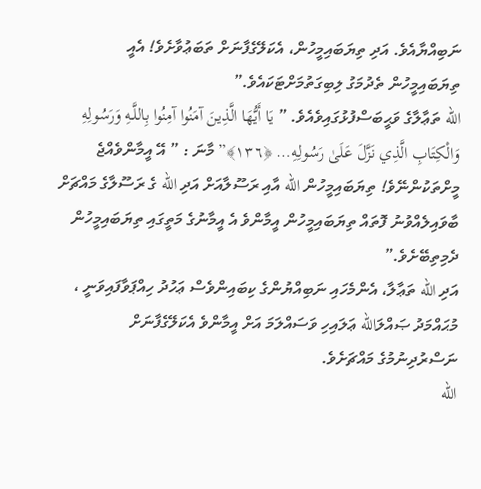ނަބިއްޔާއެވެ. އަދި ތިޔަބައިމީހުން، އެކަލޭގެފާނަށް ތަބަޢުވާށެވެ! އެއީ ތިޔަބައިމީހުން ތެދުމަގު ލިބިގަތުމަށްޓަކައެވެ.”
الله ތަޢާލާގެ ވަޙީބަސްފުޅުގައިވެއެވެ. ” يَا أَيُّهَا الَّذِينَ آمَنُوا آمِنُوا بِاللَّـهِ وَرَ‌سُولِهِ وَالْكِتَابِ الَّذِي نَزَّلَ عَلَىٰ رَ‌سُولِهِ… ﴿١٣٦﴾” މާނަ : ” އޭ އީމާންވެއްޖެ މީށްތަކުންނޭވެ! ތިޔަބައިމީހުން الله އާއި ރަސޫލާއަށް އަދި الله ގެ ރަސޫލާގެ މައްޗަށް ބާވައިލެއްވުނު ފޮތައް ތިޔަބައިމީހުން އީމާންވެ އެ އީމާނުގެ މަތީގައި ތިޔަބައިމީހުން ދެމިތިބޭށެވެ.”
އަދި الله ތަޢާލާ، އެންމެހައި ނަބިއްޔުންގެ ކިބައިންވެސް ޢަހުދު ހިއްޕަވާފައިވަނީ ، މުޙައްމަދު ޞައްލަالله ޢަލައިހި ވަސައްލަމަ އަށް އީމާންވެ އެކަލޭގެފާނަށް ނަސްރުދިނުމުގެ މައްޗަށެވެ.
الله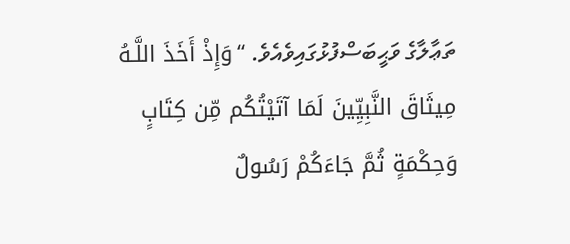ތަޢާލާގެ ވަޙީބަސްފުޅުގައިވެއެވެ. “وَإِذْ أَخَذَ اللَّـهُ مِيثَاقَ النَّبِيِّينَ لَمَا آتَيْتُكُم مِّن كِتَابٍ وَحِكْمَةٍ ثُمَّ جَاءَكُمْ رَ‌سُولٌ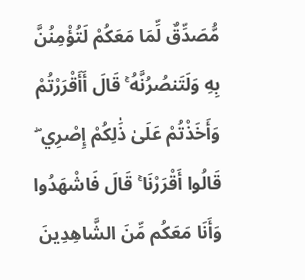مُّصَدِّقٌ لِّمَا مَعَكُمْ لَتُؤْمِنُنَّ بِهِ وَلَتَنصُرُ‌نَّهُ ۚ قَالَ أَأَقْرَ‌رْ‌تُمْ وَأَخَذْتُمْ عَلَىٰ ذَٰلِكُمْ إِصْرِ‌ي ۖ قَالُوا أَقْرَ‌رْ‌نَا ۚ قَالَ فَاشْهَدُوا وَأَنَا مَعَكُم مِّنَ الشَّاهِدِينَ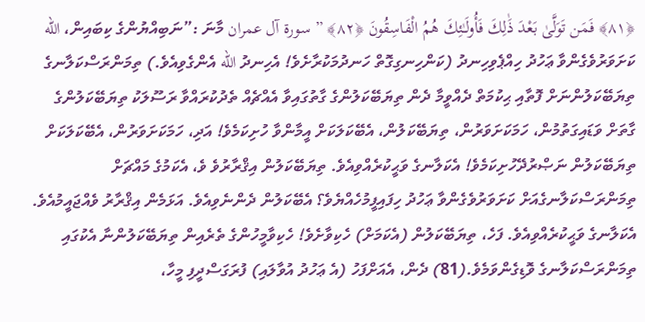﴿٨١﴾ فَمَن تَوَلَّىٰ بَعْدَ ذَٰلِكَ فَأُولَـٰئِكَ هُمُ الْفَاسِقُونَ ﴿٨٢﴾ ” سورة آل عمران މާނަ :”ނަބިއްޔުންގެ ކިބައިން، الله ކަށަވަރުވެގެންވާ ޢަހުދު ހިއްޕެވިހިނދު (ކަންހިނގިގޮތް ހަނދުމަކުރާށެވެ! އެހިނދު الله އެންގެވިއެވެ.) ތިމަންރަސްކަލާނގެ ތިޔަބޭކަލުންނަށް ފޮތާއި ޙިކުމަތް ދެއްވީމާ ދެން ތިޔަބޭކަލުންގެ ގާތުގައިވާ އެއްޗެއް ތެދުކުރައްވާ ރަސޫލަކު ތިޔަބޭކަލުންގެ ގާތަށް ވަޑައިގަތުމުން، ހަމަކަށަވަރުން، ތިޔަބޭކަލުން، އެބޭކަލަކަށް އީމާންވާ ހުށިކަމެވެ! އަދި، ހަމަކަށަވަރުން، އެބޭކަލަކަށް ތިޔަބޭކަލުން ނަޞްރުދޭހުށިކަމެވެ! އެކަލާނގެ ވަޙީކުރެއްވިއެވެ. ތިޔަބޭކަލުން އިޤްރާރުވެ ވެ، އެކަމުގެ މައްޗަށް ތިމަންރަސްކަލާނގެއަށް ކަށަވަރުވެގެންވާ ޢަހުދު ހިފައިފީމުހެއްޔެވެ؟ އެބޭކަލުން ދެންނެވިއެވެ. އަޅަމެން އިޤްރާރު ވެއްޖައީމުއެވެ. އެކަލާނގެ ވަޙީކުރެއްވިއެވެ. ފަހެ، ތިޔަބޭކަލުން (އެކަމަށް) ހެކިވާށެވެ! ހެކިވާމީހުންގެ ތެރެއިން ތިޔަބޭކަލުންނާ އެކުގައި ތިމަންރަސްކަލާނގެ ވޮޑިގެންވަމެވެ.(81) ދެން، އެއަށްފަހު (އެ ޢަހުދު އުވާލައި) ފުރަގަސްދީފި މީހާ،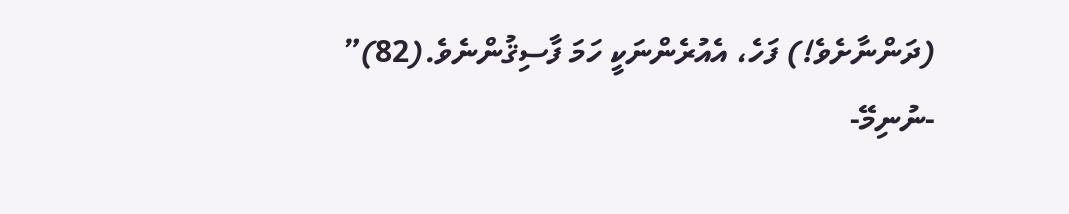(ދަންނާށެވެ!) ފަހެ، އެއުރެންނަކީ ހަމަ ފާސިޤުންނެވެ.(82)”
-ނުނިމޭ-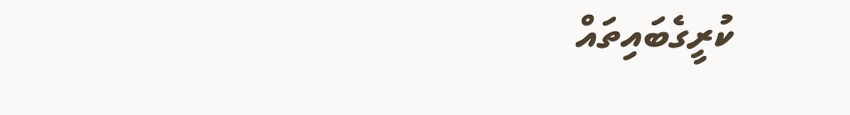ކުރީގެބައިތައް